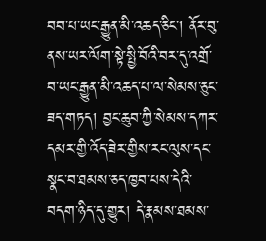བབ་པ་ཡང་རྒྱུན་མི་འཆད་ཅིང་། ནོར་བུ་ནས་ཡར་ལོག་སྟེ་སྤྱི་བོའི་བར་དུ་འགྲོ་བ་ཡང་རྒྱུན་མི་འཆད་པ་ལ་སེམས་ཅུང་ཟད་གཏད། བྱང་ཆུབ་ཀྱི་སེམས་དཀར་དམར་གྱི་འོད་ཟེར་གྱིས་རང་ལུས་དང་སྣང་བ་ཐམས་ཅད་ཁྱབ་པས་དེའི་བདག་ཉིད་དུ་གྱུར། དེ་རྣམས་ཐམས་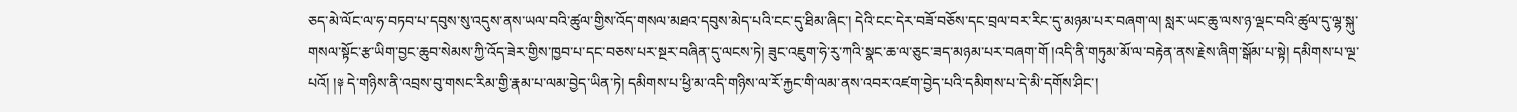ཅད་མེ་ལོང་ལ་ཧ་བཏབ་པ་དབུས་སུ་འདུས་ནས་ཡལ་བའི་ཚུལ་གྱིས་འོད་གསལ་མཐའ་དབུས་མེད་པའི་ངང་དུ་ཐིམ་ཞིང་། དེའི་ངང་དེར་བཟོ་བཅོས་དང་བྲལ་བར་རིང་དུ་མཉམ་པར་བཞག་ལ། སླར་ཡང་ཆུ་ལས་ཉ་ལྡང་བའི་ཚུལ་དུ་ལྷ་སྐུ་གསལ་སྟོང་རྩ་ཡིག་བྱང་ཆུབ་སེམས་ཀྱི་འོད་ཟེར་གྱིས་ཁྱབ་པ་དང་བཅས་པར་སྔར་བཞིན་དུ་ལངས་ཏེ། ཟུང་འཇུག་ཧེ་རུ་ཀའི་སྣང་ཆ་ལ་ཅུང་ཟད་མཉམ་པར་བཞག་གོ །འདི་ནི་གཏུམ་མོ་ལ་བརྟེན་ནས་རྗེས་ཞིག་སྒོམ་པ་སྟེ། དམིགས་པ་ལྔ་པའོ། །༈ དེ་གཉིས་ནི་འབྲས་བུ་གསང་རིམ་གྱི་རྣམ་པ་ལམ་བྱེད་ཡིན་ཏེ། དམིགས་པ་ཕྱི་མ་འདི་གཉིས་ལ་རོ་རྐྱང་གི་ལམ་ནས་འབར་འཛག་བྱེད་པའི་དམིགས་པ་དེ་མི་དགོས་ཤིང་།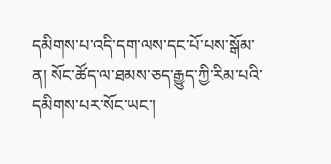དམིགས་པ་འདི་དག་ལས་དང་པོ་པས་སྒོམ་ན། སོང་ཚོད་ལ་ཐམས་ཅད་རྒྱུད་ཀྱི་རིམ་པའི་དམིགས་པར་སོང་ཡང་།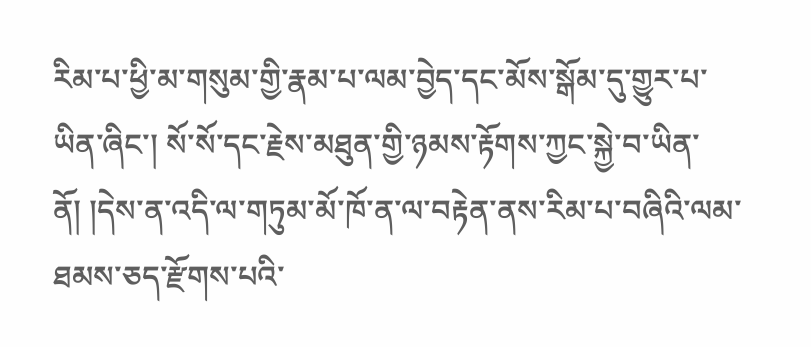རིམ་པ་ཕྱི་མ་གསུམ་གྱི་རྣམ་པ་ལམ་བྱེད་དང་མོས་སྒོམ་དུ་གྱུར་པ་ཡིན་ཞིང་། སོ་སོ་དང་རྗེས་མཐུན་གྱི་ཉམས་རྟོགས་ཀྱང་སྐྱེ་བ་ཡིན་ནོ། །དེས་ན་འདི་ལ་གཏུམ་མོ་ཁོ་ན་ལ་བརྟེན་ནས་རིམ་པ་བཞིའི་ལམ་ཐམས་ཅད་རྫོགས་པའི་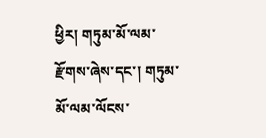ཕྱིར། གཏུམ་མོ་ལམ་རྫོགས་ཞེས་དང་། གཏུམ་མོ་ལམ་ལོངས་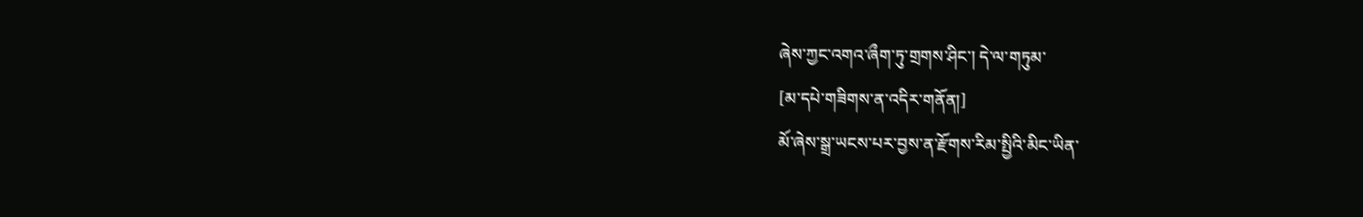ཞེས་ཀྱང་འགའ་ཞྀག་ཏུ་གྲགས་ཤིང་། དེ་ལ་གཏུམ་
[མ་དཔེ་གཟིགས་ན་འདིར་གནོན།]
མོ་ཞེས་སྒྲ་ཡངས་པར་བྱས་ན་རྫོགས་རིམ་སྤྱིའི་མིང་ཡིན་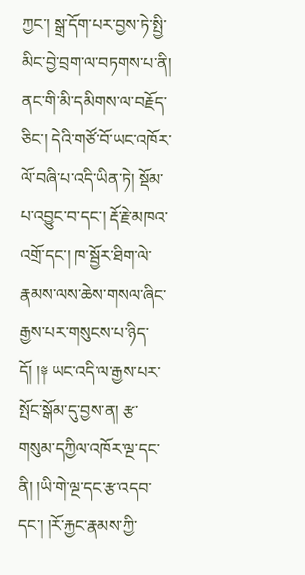ཀྱང་། སྒྲ་དོག་པར་བྱས་ཏེ་སྤྱི་མིང་བྱེ་བྲག་ལ་བཏགས་པ་ནི། ནང་གི་མི་དམིགས་ལ་བརྗོད་ཅིང་། དེའི་གཙོ་བོ་ཡང་འཁོར་ལོ་བཞི་པ་འདི་ཡིན་ཏེ། སྡོམ་པ་འབྱུང་བ་དང་། རྡོ་རྗེ་མཁའ་འགྲོ་དང་། ཁ་སྦྱོར་ཐིག་ལེ་རྣམས་ལས་ཆེས་གསལ་ཞིང་རྒྱས་པར་གསུངས་པ་ཉིད་དོ། །༈ ཡང་འདི་ལ་རྒྱས་པར་སྤོང་སྒོམ་དུ་བྱས་ན། རྩ་གསུམ་དཀྱིལ་འཁོར་ལྔ་དང་ནི། །ཡི་གེ་ལྔ་དང་རྩ་འདབ་དང་། །རོ་རྐྱང་རྣམས་ཀྱི་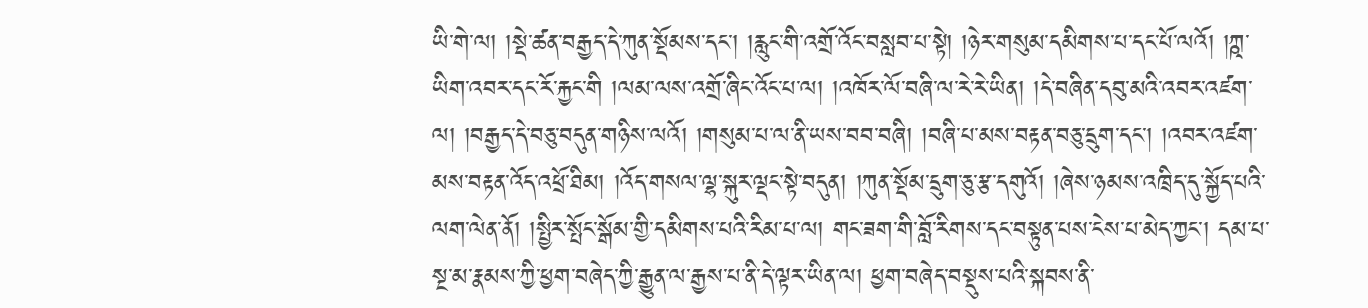ཡི་གེ་ལ། །སྡེ་ཚན་བརྒྱད་དེ་ཀུན་སྡོམས་དང་། །རླུང་གི་འགྲོ་འོང་བསླབ་པ་སྟེ། །ཉེར་གསུམ་དམིགས་པ་དང་པོ་ལའོ། །ཀྵ་ཡིག་འབར་དང་རོ་རྐྱང་གི །ལམ་ལས་འགྲོ་ཞིང་འོང་པ་ལ། །འཁོར་ལོ་བཞི་ལ་རེ་རེ་ཡིན། །དེ་བཞིན་དབུ་མའི་འབར་འཛག་ལ། །བརྒྱད་དེ་བཅུ་བདུན་གཉིས་ལའོ། །གསུམ་པ་ལ་ནི་ཡས་བབ་བཞི། །བཞི་པ་མས་བརྟན་བཅུ་དྲུག་དང་། །འབར་འཛག་མས་བརྟན་འོད་འཕྲོ་ཐིམ། །འོད་གསལ་ལྷ་སྐུར་ལྡང་སྟེ་བདུན། །ཀུན་སྡོམ་དྲུག་ཅུ་རྩ་དགུའོ། །ཞེས་ཉམས་འཁྲིད་དུ་སྐྱོད་པའི་ལག་ལེན་ནོ། །སྤྱིར་སྤོང་སྒོམ་གྱི་དམིགས་པའི་རིམ་པ་ལ། གང་ཟག་གི་བློ་རིགས་དང་བསྟུན་པས་ངེས་པ་མེད་ཀྱང་། དམ་པ་སྔ་མ་རྣམས་ཀྱི་ཕྱག་བཞེད་ཀྱི་རྒྱུན་ལ་རྒྱས་པ་ནི་དེ་ལྟར་ཡིན་ལ། ཕྱག་བཞེད་བསྡུས་པའི་སྐབས་ནི་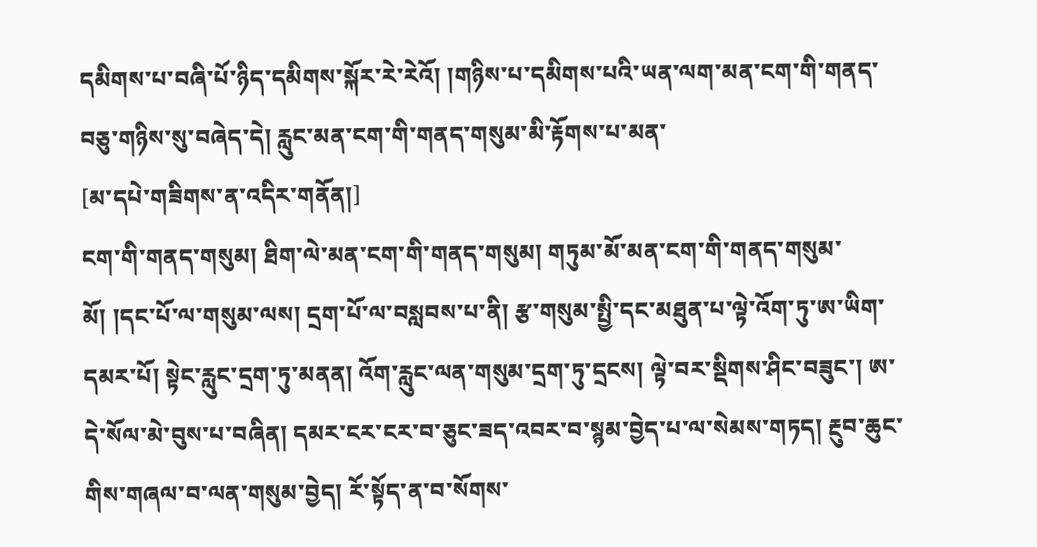དམིགས་པ་བཞི་པོ་ཉིད་དམིགས་སྐོར་རེ་རེའོ། །གཉིས་པ་དམིགས་པའི་ཡན་ལག་མན་ངག་གི་གནད་བཅུ་གཉིས་སུ་བཞེད་དེ། རླུང་མན་ངག་གི་གནད་གསུམ་མི་རྟོགས་པ་མན་
[མ་དཔེ་གཟིགས་ན་འདིར་གནོན།]
ངག་གི་གནད་གསུམ། ཐིག་ལེ་མན་ངག་གི་གནད་གསུམ། གཏུམ་མོ་མན་ངག་གི་གནད་གསུམ་མོ། །དང་པོ་ལ་གསུམ་ལས། དྲག་པོ་ལ་བསླབས་པ་ནི། རྩ་གསུམ་སྤྱི་དང་མཐུན་པ་ལྟེ་འོག་ཏུ་ཨ་ཡིག་དམར་པོ། སྟེང་རླུང་དྲག་ཏུ་མནན། འོག་རླུང་ལན་གསུམ་དྲག་ཏུ་དྲངས། ལྟེ་བར་སྡིགས་ཤིང་བཟུང་། ཨ་དེ་སོལ་མེ་བུས་པ་བཞིན། དམར་ངར་ངར་བ་ཅུང་ཟད་འབར་བ་སྙམ་བྱེད་པ་ལ་སེམས་གཏད། རྔུབ་ཆུང་གིས་གཞལ་བ་ལན་གསུམ་བྱེད། རོ་སྟོད་ན་བ་སོགས་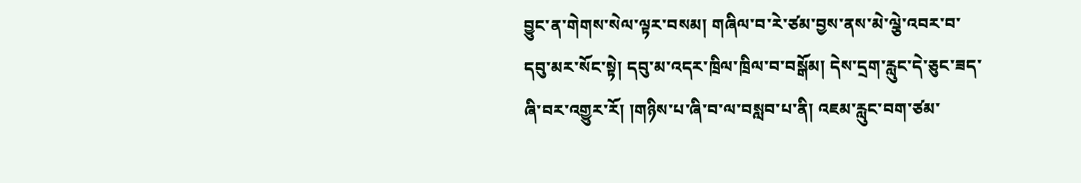བྱུང་ན་གེགས་སེལ་ལྟར་བསམ། གཞིལ་བ་རེ་ཙམ་བྱས་ནས་མེ་ལྕེ་འབར་བ་དབུ་མར་སོང་སྟེ། དབུ་མ་འདར་ཁྲིལ་ཁྲིལ་བ་བསྒོམ། དེས་དྲག་རླུང་དེ་ཅུང་ཟད་ཞི་བར་འགྱུར་རོ། །གཉིས་པ་ཞི་བ་ལ་བསླབ་པ་ནི། འཇམ་རླུང་བག་ཙམ་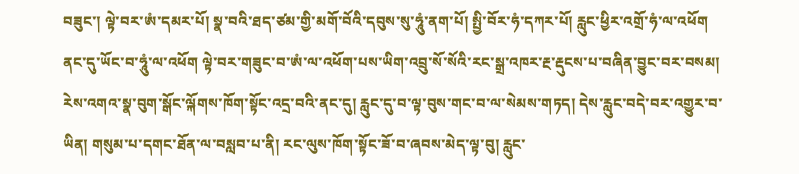བཟུང་། ལྟེ་བར་ཨཾ་དམར་པོ། སྣ་བའི་ཐད་ཙམ་གྱི་མགོ་བོའི་དབུས་སུ་ཧཱུཾ་ནག་པོ། སྤྱི་བོར་ཧཾ་དཀར་པོ། རླུང་ཕྱིར་འགྲོ་ཧཾ་ལ་འཕོག ནང་དུ་ཡོང་བ་ཧཱུཾ་ལ་འཕོག ལྟེ་བར་གཟུང་བ་ཨཾ་ལ་འཕོག་པས་ཡིག་འབྲུ་སོ་སོའི་རང་སྒྲ་འཁར་རྔ་རྡུངས་པ་བཞིན་བྱུང་བར་བསམ། རེས་འགའ་སྣ་བུག་སྒོང་ལྐོགས་ཁོག་སྟོང་འདྲ་བའི་ནང་དུ། རླུང་དུ་བ་ལྟ་བུས་གང་བ་ལ་སེམས་གཏད། དེས་རླུང་བདེ་བར་འགྱུར་བ་ཡིན། གསུམ་པ་དགང་ཐོན་ལ་བསླབ་པ་ནི། རང་ལུས་ཁོག་སྟོང་ཟོ་བ་ཞབས་མེད་ལྟ་བུ། རླུང་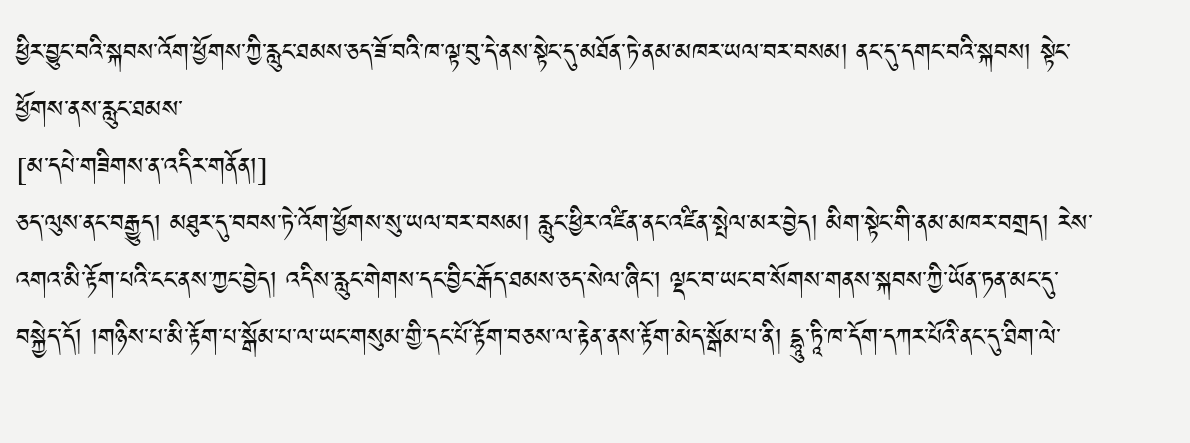ཕྱིར་བྱུང་བའི་སྐབས་འོག་ཕྱོགས་ཀྱི་རླུང་ཐམས་ཅད་ཟོ་བའི་ཁ་ལྟ་བུ་དེ་ནས་སྟེང་དུ་མཐོན་ཏེ་ནམ་མཁར་ཡལ་བར་བསམ། ནང་དུ་དགང་བའི་སྐབས། སྟེང་ཕྱོགས་ནས་རླུང་ཐམས་
[མ་དཔེ་གཟིགས་ན་འདིར་གནོན།]
ཅད་ལུས་ནང་བརྒྱུད། མཐུར་དུ་བབས་ཏེ་འོག་ཕྱོགས་སུ་ཡལ་བར་བསམ། རླུང་ཕྱིར་འཛིན་ནང་འཛིན་སྤེལ་མར་བྱེད། མིག་སྟེང་གི་ནམ་མཁར་བགྲད། རེས་འགའ་མི་རྟོག་པའི་ངང་ནས་ཀྱང་བྱེད། འདིས་རླུང་གེགས་དང་བྱིང་རྒོད་ཐམས་ཅད་སེལ་ཞིང་། ལྡང་བ་ཡང་བ་སོགས་གནས་སྐབས་ཀྱི་ཡོན་ཏན་མང་དུ་བསྐྱེད་དོ། །གཉིས་པ་མི་རྟོག་པ་སྒོམ་པ་ལ་ཡང་གསུམ་གྱི་དང་པོ་རྟོག་བཅས་ལ་རྟེན་ནས་རྟོག་མེད་སྒོམ་པ་ནི། དྷཱུ་ཏཱི་ཁ་དོག་དཀར་པོའི་ནང་དུ་ཐིག་ལེ་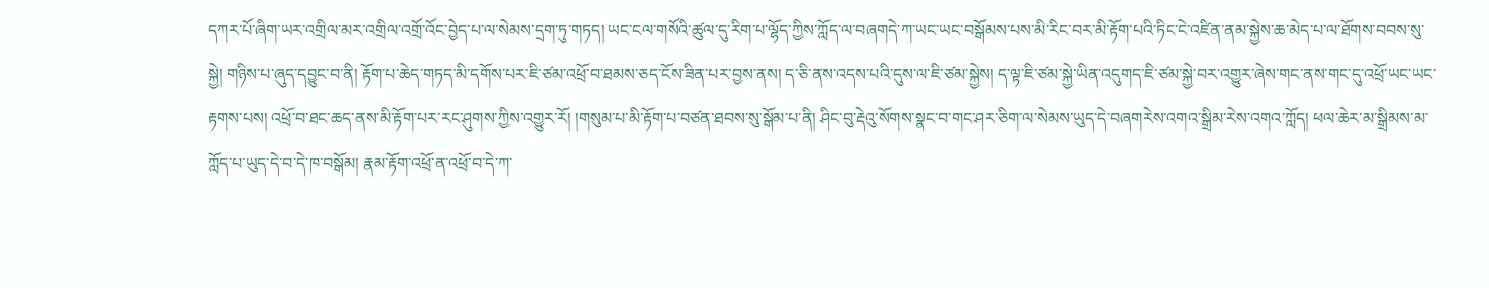དཀར་པོ་ཞིག་ཡར་འགྲིལ་མར་འགྲིལ་འགྲོ་འོང་བྱེད་པ་ལ་སེམས་དྲག་ཏུ་གཏད། ཡང་ངལ་གསོའི་ཚུལ་དུ་རིག་པ་ལྷོད་ཀྱིས་ཀློད་ལ་བཞགདེ་ཀ་ཡང་ཡང་བསྒོམས་པས་མི་རིང་བར་མི་རྟོག་པའི་ཏིང་ངེ་འཛིན་ནམ་སྐྱེས་ཆ་མེད་པ་ལ་ཐོགས་བབས་སུ་སྐྱེ། གཉིས་པ་ཞུད་དབྱུང་བ་ནི། རྟོག་པ་ཆེད་གཏད་མི་དགོས་པར་ཇི་ཙམ་འཕྲོ་བ་ཐམས་ཅད་ངོས་ཟིན་པར་བྱས་ནས། ད་ཅི་ནས་འདས་པའི་དུས་ལ་ཇི་ཙམ་སྐྱེས། ད་ལྟ་ཇི་ཙམ་སྐྱེ་ཡིན་འདུགད་ཇི་ཙམ་སྐྱེ་བར་འགྱུར་ཞེས་གང་ནས་གང་དུ་འཕྲོ་ཡང་ཡང་རྟགས་པས། འཕྲོ་བ་ཐང་ཆད་ནས་མི་རྟོག་པར་རང་ཤུགས་ཀྱིས་འགྱུར་རོ། །གསུམ་པ་མི་རྟོག་པ་བཙན་ཐབས་སུ་སྒོམ་པ་ནི། ཤིང་བུ་རྡེའུ་སོགས་སྣང་བ་གང་ཤར་ཅིག་ལ་སེམས་ཡུད་དེ་བཞགརེས་འགའ་སྒྲིམ་རེས་འགའ་ཀློད། ཕལ་ཆེར་མ་སྒྲིམས་མ་ཀློད་པ་ཡུད་དེ་བ་དེ་ཁ་བསྒོམ། རྣམ་རྟོག་འཕྲོ་ན་འཕྲོ་བ་དེ་ཀ་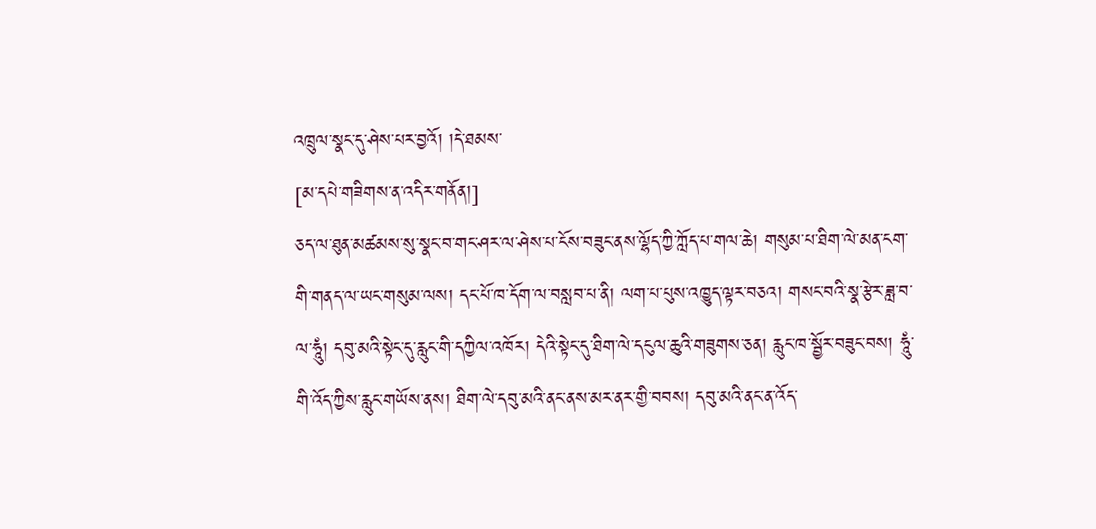འཁྲུལ་སྣང་དུ་ཤེས་པར་བྱའོ། །དེ་ཐམས་
[མ་དཔེ་གཟིགས་ན་འདིར་གནོན།]
ཅད་ལ་ཐུན་མཚམས་སུ་སྣང་བ་གང་ཤར་ལ་ཤེས་པ་ངོས་བཟུང་ནས་ལྷོད་ཀྱི་ཀློད་པ་གལ་ཆེ། གསུམ་པ་ཐིག་ལེ་མན་ངག་གི་གནད་ལ་ཡང་གསུམ་ལས། དང་པོ་ཁ་དོག་ལ་བསླབ་པ་ནི། ལག་པ་པུས་འཁྱུད་ལྟར་བཅའ། གསང་བའི་སྣ་རྩེར་ཟླ་བ་ལ་ཧཱུཾ། དབུ་མའི་སྟེང་དུ་རླུང་གི་དཀྱིལ་འཁོར། དེའི་སྟེང་དུ་ཐིག་ལེ་དངུལ་ཆུའི་གཟུགས་ཅན། རླུང་ཁ་སྦྱོར་བཟུང་བས། ཧཱུཾ་གི་འོད་ཀྱིས་རླུང་གཡོས་ནས། ཐིག་ལེ་དབུ་མའི་ནང་ནས་མར་ནར་གྱི་བབས། དབུ་མའི་ནང་ན་འོད་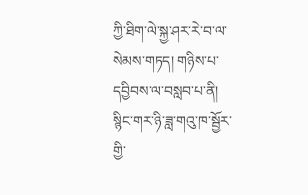ཀྱི་ཐིག་ལེ་སྐྱ་ཤར་རེ་བ་ལ་སེམས་གཏད། གཉིས་པ་དབྱིབས་ལ་བསླབ་པ་ནི། སྙིང་གར་ཉི་ཟླ་གའུ་ཁ་སྦྱོར་གྱི་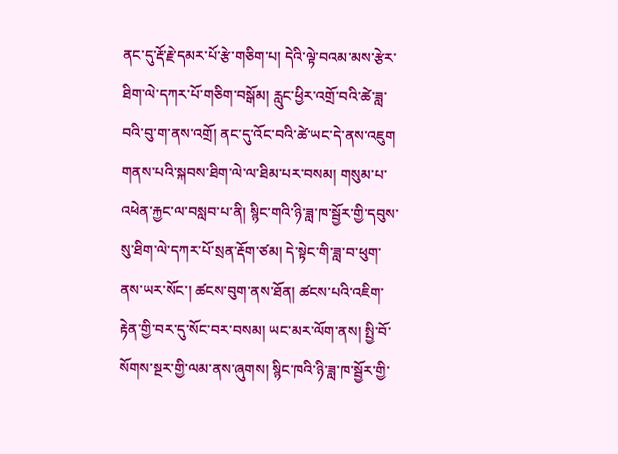ནང་དུ་རྡོ་རྗེ་དམར་པོ་རྩེ་གཅིག་པ། དེའི་ལྟེ་བའམ་མས་རྩེར་ཐིག་ལེ་དཀར་པོ་གཅིག་བསྒོམ། རླུང་ཕྱིར་འགྲོ་བའི་ཚེ་ཟླ་བའི་བུ་ག་ནས་འགྲོ། ནང་དུ་འོང་བའི་ཚེ་ཡང་དེ་ནས་འཇུག གནས་པའི་སྐབས་ཐིག་ལེ་ལ་ཐིམ་པར་བསམ། གསུམ་པ་འཕེན་རྐྱང་ལ་བསླབ་པ་ནི། སྙིང་གའི་ཉི་ཟླ་ཁ་སྦྱོར་གྱི་དབུས་སུ་ཐིག་ལེ་དཀར་པོ་སྲན་རྡོག་ཙམ། དེ་སྟེང་གི་ཟླ་བ་ཕུག་ནས་ཡར་སོང་། ཚངས་བུག་ནས་ཐོན། ཚངས་པའི་འཇིག་རྟེན་གྱི་བར་དུ་སོང་བར་བསམ། ཡང་མར་ལོག་ནས། སྤྱི་བོ་སོགས་སྔར་གྱི་ལམ་ནས་ཞུགས། སྙིང་ཁའི་ཉི་ཟླ་ཁ་སྦྱོར་གྱི་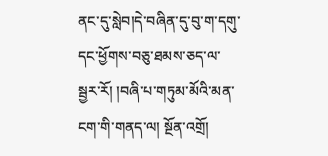ནང་དུ་སླེབ།དེ་བཞིན་དུ་བུ་ག་དགུ་དང་ཕྱོགས་བཅུ་ཐམས་ཅད་ལ་སྦྱར་རོ། །བཞི་པ་གཏུམ་མོའི་མན་ངག་གི་གནད་ལ། སྔོན་འགྲོ།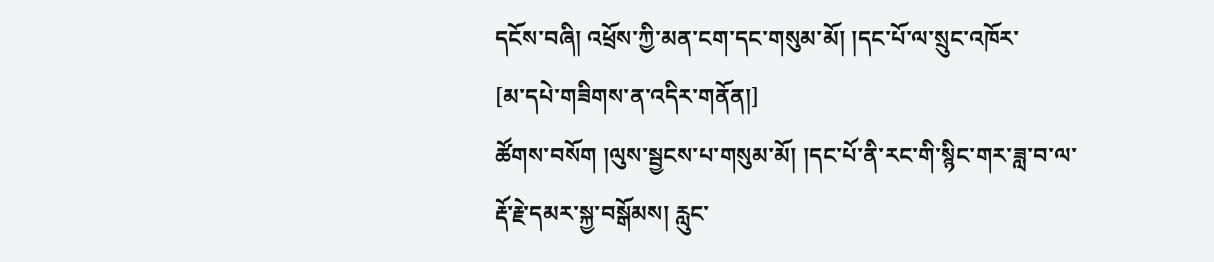དངོས་བཞི། འཕྲོས་ཀྱི་མན་ངག་དང་གསུམ་མོ། །དང་པོ་ལ་སྲུང་འཁོར་
[མ་དཔེ་གཟིགས་ན་འདིར་གནོན།]
ཚོགས་བསོག །ལུས་སྦྱངས་པ་གསུམ་མོ། །དང་པོ་ནི་རང་གི་སྙིང་གར་ཟླ་བ་ལ་རྡོ་རྗེ་དམར་སྐྱ་བསྒོམས། རླུང་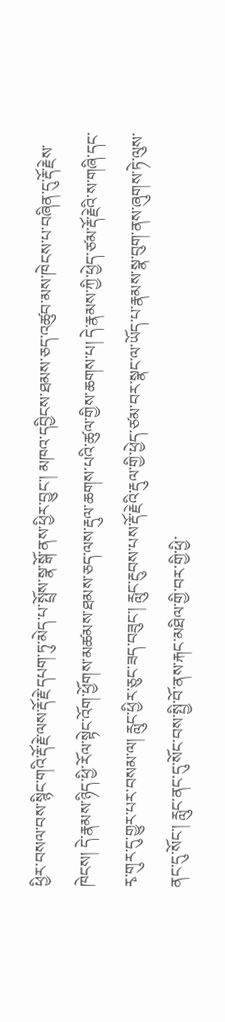ཕྱིར་བསལ་བས་སྙིང་གའི་རྡོ་རྗེ་ལས་རྡོ་རྗེ་དཔག་ཏུ་མེད་པ་སྤྲོས་སྣ་སྒོ་ནས་ཕྱིར་བྱུང་། མཁའ་དབྱིངས་ཐམས་ཅད་འཚུབ་མས་ཁེངས་པ་བཞིན་དུ་རྡོ་རྗེས་ཁེངས། དེ་རྣམས་ཉིད་ཕྱི་རོལ་སྟེང་འོག་ཕྱོགས་མཚམས་ཐམས་ཅད་ལས་རྡུལ་ཆགས་པའི་ཚུལ་གྱིས་ཆགས་པ། དེ་རྣམས་ཀྱི་ཕྱེད་ཙམ་རྡོ་རྗེའི་ས་གཞི་དང་རྭ་གུར་དུ་གྱུར་པར་བསམ་ལ། རླུང་ཕྱིར་ཅུང་ཟད་བཟུང་། རླུང་རྔུབས་པས་རྡོ་རྗེའི་རྡུལ་གྱི་ཕྱེད་ཙམ་བར་སྣང་ལ་ཡོད་པ་རྣམས་སྣ་བུག་ནས་ཞུགས་ཏེ་ལུས་ནང་དུ་སོང་། རླུང་ནང་དུ་སོང་བས་སྤྱི་བོ་ནས་རྐང་མཐིལ་གྱི་བར་གྱི་ཕྱི་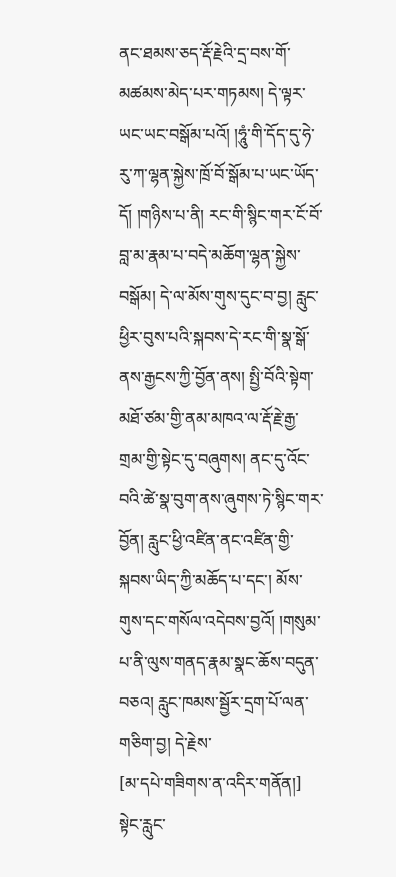ནང་ཐམས་ཅད་རྡོ་རྗེའི་དྲ་བས་གོ་མཚམས་མེད་པར་གཏམས། དེ་ལྟར་ཡང་ཡང་བསྒོམ་པའོ། །ཧཱུཾ་གི་དོད་དུ་ཧེ་རུ་ཀ་ལྷན་སྐྱེས་ཁྲོ་བོ་སྒོམ་པ་ཡང་ཡོད་དོ། །གཉིས་པ་ནི། རང་གི་སྙིང་གར་ངོ་བོ་བླ་མ་རྣམ་པ་བདེ་མཆོག་ལྷན་སྐྱེས་བསྒོམ། དེ་ལ་མོས་གུས་དུང་བ་བྱ། རླུང་ཕྱིར་བུས་པའི་སྐབས་དེ་རང་གི་སྣ་སྒོ་ནས་རྒྱངས་ཀྱི་བྱོན་ནས། སྤྱི་བོའི་སྟེག་མཐོ་ཙམ་གྱི་ནམ་མཁའ་ལ་རྡོ་རྗེ་རྒྱ་གྲམ་གྱི་སྟེང་དུ་བཞུགས། ནང་དུ་འོང་བའི་ཚེ་སྣ་བུག་ནས་ཞུགས་ཏེ་སྙིང་གར་བྱོན། རླུང་ཕྱི་འཛིན་ནང་འཛིན་གྱི་སྐབས་ཡིད་ཀྱི་མཆོད་པ་དང་། མོས་གུས་དང་གསོལ་འདེབས་བྱའོ། །གསུམ་པ་ནི་ལུས་གནད་རྣམ་སྣང་ཆོས་བདུན་བཅའ། རླུང་ཁམས་སྦྱོར་དྲག་པོ་ལན་གཅིག་བྱ། དེ་རྗེས་
[མ་དཔེ་གཟིགས་ན་འདིར་གནོན།]
སྟེང་རླུང་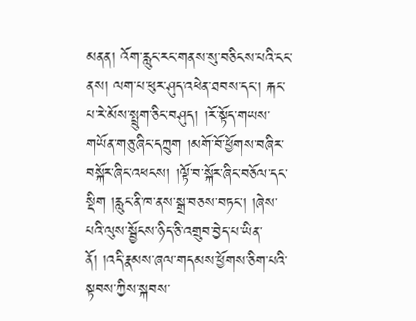མནན། འོག་རླུང་རང་གནས་སུ་བཅིངས་པའི་ངང་ནས། ལག་པ་ཕུར་ཤུད་འཕེན་ཐབས་དང་། རྐང་པ་རེ་མོས་སྤྲུག་ཅིང་བཤུད། །རོ་སྟོད་གཡས་གཡོན་གཅུ་ཞིང་དཀྲུག །མགོ་བོ་ཕྱོགས་བཞིར་བསྐོར་ཞིང་འཕངས། །ལྟོ་བ་སྐོར་ཞིང་བཅོལ་དང་སྡིག །རླུང་ནི་ཁ་ནས་སྒྲ་བཅས་བཏང་། །ཞེས་པའི་ལུས་སྦྱོངས་ཉིད་ཅི་འགྲུབ་བྱེད་པ་ཡིན་ནོ། །འདི་རྣམས་ཞལ་གདམས་ཕྱོགས་ཅིག་པའི་སྟབས་ཀྱིས་སྐབས་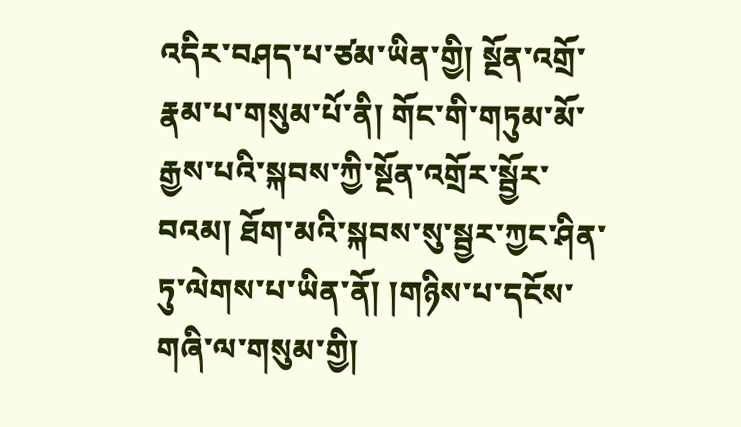འདིར་བཤད་པ་ཙམ་ཡིན་གྱི། སྔོན་འགྲོ་རྣམ་པ་གསུམ་པོ་ནི། གོང་གི་གཏུམ་མོ་རྒྱས་པའི་སྐབས་ཀྱི་སྔོན་འགྲོར་སྦྱོར་བའམ། ཐོག་མའི་སྐབས་སུ་སྦྱར་ཀྱང་ཤིན་ཏུ་ལེགས་པ་ཡིན་ནོ། །གཉིས་པ་དངོས་གཞི་ལ་གསུམ་གྱི།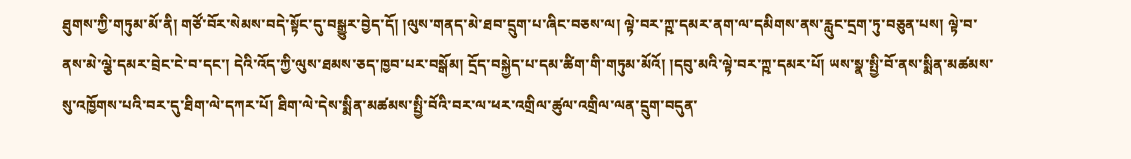ཐུགས་ཀྱི་གཏུམ་མོ་ནི། གཙོ་བོར་སེམས་བདེ་སྟོང་དུ་བསྒྱུར་བྱེད་དོ། །ལུས་གནད་མེ་ཐབ་དྲུག་པ་ཞིང་བཅས་ལ། ལྟེ་བར་ཀྵ་དམར་ནག་ལ་དམིགས་ནས་རླུང་དྲག་ཏུ་བཅུན་པས། ལྟེ་བ་ནས་མེ་ལྕེ་དམར་བྲེང་ངེ་བ་དང་། དེའི་འོད་ཀྱི་ལུས་ཐམས་ཅད་ཁྱབ་པར་བསྒོམ། དྲོད་བསྐྱེད་པ་དམ་ཚིག་གི་གཏུམ་མོའོ། །དབུ་མའི་ལྟེ་བར་ཀྵ་དམར་པོ། ཡས་སྣ་སྤྱི་བོ་ནས་སྨིན་མཚམས་སུ་འཁྱོགས་པའི་བར་དུ་ཐིག་ལེ་དཀར་པོ། ཐིག་ལེ་དེས་སྨིན་མཚམས་སྤྱི་བོའི་བར་ལ་ཕར་འགྲིལ་ཚུལ་འགྲིལ་ལན་དྲུག་བདུན་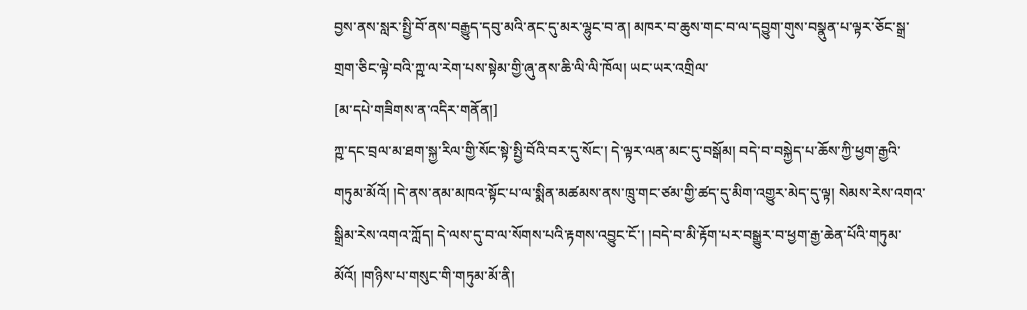བྱས་ནས་སླར་སྤྱི་བོ་ནས་བརྒྱུད་དབུ་མའི་ནང་དུ་མར་ལྷུང་བ་ན། མཁར་བ་ཆུས་གང་བ་ལ་དབྱུག་གུས་བསྣུན་པ་ལྟར་ཅོང་སྒྲ་གྲག་ཅིང་ལྟེ་བའི་ཀྵ་ལ་རེག་པས་སྟེམ་གྱི་ཞུ་ནས་ཆི་ལི་ལི་ཁོལ། ཡང་ཡར་འགྲིལ་
[མ་དཔེ་གཟིགས་ན་འདིར་གནོན།]
ཀྵ་དང་བྲལ་མ་ཐག་སྐྱ་རིལ་གྱི་སོང་སྟེ་སྤྱི་བོའི་བར་དུ་སོང་། དེ་ལྟར་ལན་མང་དུ་བསྒོམ། བདེ་བ་བསྐྱེད་པ་ཆོས་ཀྱི་ཕྱག་རྒྱའི་གཏུམ་མོའོ། །དེ་ནས་ནམ་མཁའ་སྟོང་པ་ལ་སྨིན་མཚམས་ནས་ཁྲུ་གང་ཙམ་གྱི་ཚད་དུ་མིག་འགྱུར་མེད་དུ་ལྟ། སེམས་རེས་འགའ་སྒྲིམ་རེས་འགའ་ཀློད། དེ་ལས་དུ་བ་ལ་སོགས་པའི་རྟགས་འབྱུང་ངོ་། །བདེ་བ་མི་རྟོག་པར་བསྒྱུར་བ་ཕྱག་རྒྱ་ཆེན་པོའི་གཏུམ་མོའོ། །གཉིས་པ་གསུང་གི་གཏུམ་མོ་ནི།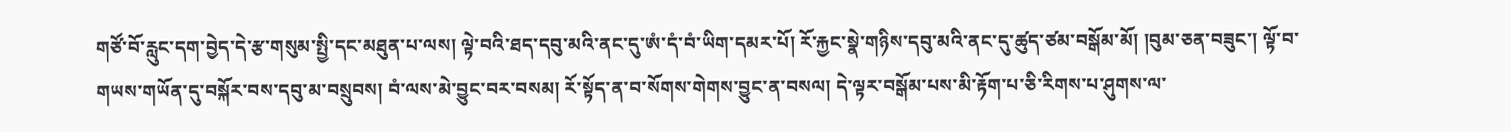གཙོ་བོ་རླུང་དག་བྱེད་དེ་རྩ་གསུམ་སྤྱི་དང་མཐུན་པ་ལས། ལྟེ་བའི་ཐད་དབུ་མའི་ནང་དུ་ཨཾ་དཾ་བཾ་ཡིག་དམར་པོ། རོ་རྐྱང་སྣེ་གཉིས་དབུ་མའི་ནང་དུ་ཚུད་ཙམ་བསྒོམ་མོ། །བུམ་ཅན་བཟུང་། ལྟོ་བ་གཡས་གཡོན་དུ་བསྐོར་བས་དབུ་མ་བསྲུབས། བཾ་ལས་མེ་བྱུང་བར་བསམ། རོ་སྟོད་ན་བ་སོགས་གེགས་བྱུང་ན་བསལ། དེ་ལྟར་བསྒོམ་པས་མི་རྟོག་པ་ཅི་རིགས་པ་ཤུགས་ལ་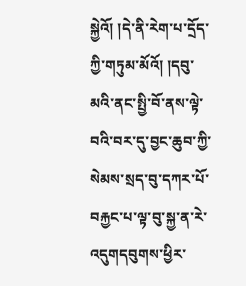སྐྱེའོ། །དེ་ནི་རེག་པ་དྲོད་ཀྱི་གཏུམ་མོའོ། །དབུ་མའི་ནང་སྤྱི་བོ་ནས་ལྟེ་བའི་བར་དུ་བྱང་ཆུབ་ཀྱི་སེམས་སྲད་བུ་དཀར་པོ་བརྐྱང་པ་ལྟ་བུ་སྐྱ་ན་རེ་འདུགདབུགས་ཕྱིར་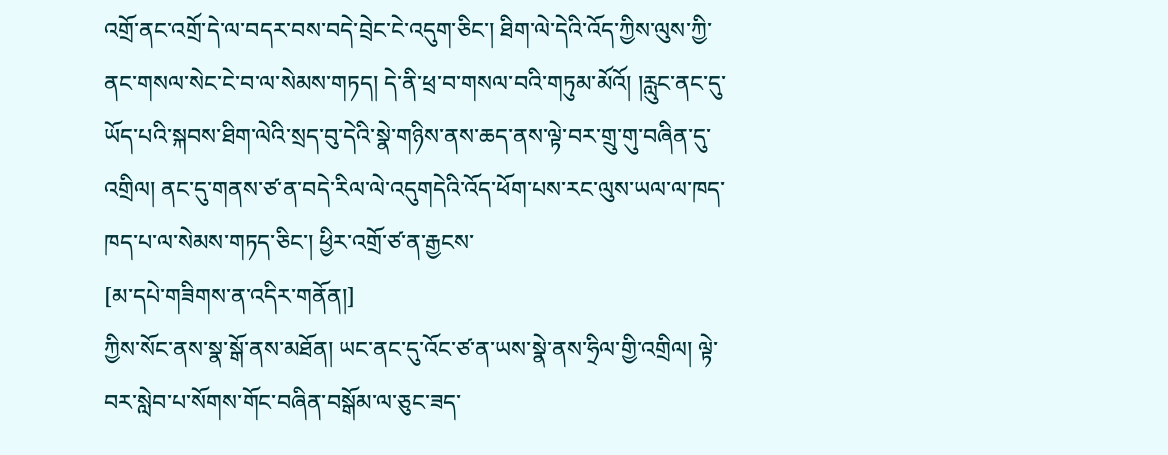འགྲོ་ནང་འགྲོ་དེ་ལ་བདར་བས་བདེ་བྲེང་ངེ་འདུག་ཅིང་། ཐིག་ལེ་དེའི་འོད་ཀྱིས་ལུས་ཀྱི་ནང་གསལ་སེང་ངེ་བ་ལ་སེམས་གཏད། དེ་ནི་ཕྲ་བ་གསལ་བའི་གཏུམ་མོའོ། །རླུང་ནང་དུ་ཡོད་པའི་སྐབས་ཐིག་ལེའི་སྲད་བུ་དེའི་སྣེ་གཉིས་ནས་ཆད་ནས་ལྟེ་བར་གྲུ་གུ་བཞིན་དུ་འགྲིལ། ནང་དུ་གནས་ཙ་ན་བདེ་རིལ་ལེ་འདུགདེའི་འོད་ཕོག་པས་རང་ལུས་ཡལ་ལ་ཁད་ཁད་པ་ལ་སེམས་གཏད་ཅིང་། ཕྱིར་འགྲོ་ཙ་ན་རྒྱངས་
[མ་དཔེ་གཟིགས་ན་འདིར་གནོན།]
ཀྱིས་སོང་ནས་སྣ་སྒོ་ནས་མཐོན། ཡང་ནང་དུ་འོང་ཙ་ན་ཡས་སྣེ་ནས་ཧྲིལ་གྱི་འགྲིལ། ལྟེ་བར་སླེབ་པ་སོགས་གོང་བཞིན་བསྒོམ་ལ་ཅུང་ཟད་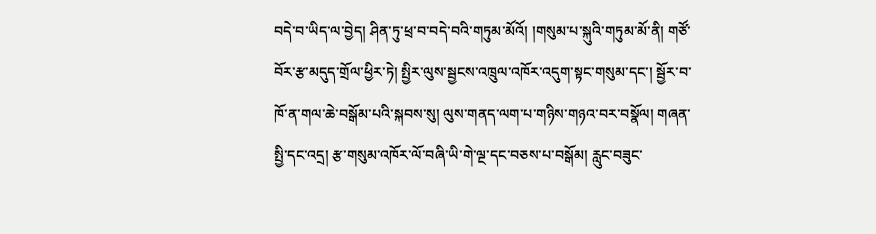བདེ་བ་ཡིད་ལ་བྱེད། ཤིན་ཏུ་ཕྲ་བ་བདེ་བའི་གཏུམ་མོའོ། །གསུམ་པ་སྐུའི་གཏུམ་མོ་ནི། གཙོ་བོར་རྩ་མདུད་གྲོལ་ཕྱིར་ཏེ། སྤྱིར་ལུས་སྦྱངས་འཁྲུལ་འཁོར་འདུག་སྟང་གསུམ་དང་། སྦྱོར་བ་ཁོ་ན་གལ་ཆེ་བསྒོམ་པའི་སྐབས་སུ། ལུས་གནད་ལག་པ་གཉིས་གཉའ་བར་བསྣོལ། གཞན་སྤྱི་དང་འདྲ། རྩ་གསུམ་འཁོར་ལོ་བཞི་ཡི་གེ་ལྔ་དང་བཅས་པ་བསྒོམ། རླུང་བཟུང་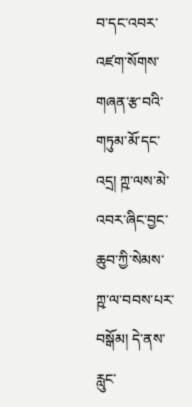བ་དང་འབར་འཛག་སོགས་གཞན་རྩ་བའི་གཏུམ་མོ་དང་འདྲ། ཀྵ་ལས་མེ་འབར་ཞིང་བྱང་ཆུབ་ཀྱི་སེམས་ཀྵ་ལ་བབས་པར་བསྒོམ། དེ་ནས་རླུང་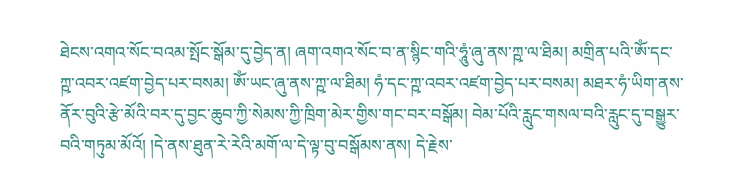ཐེངས་འགའ་སོང་བའམ་སྤོང་སྒོམ་དུ་བྱེད་ན། ཞག་འགའ་སོང་བ་ན་སྙིང་གའི་ཧཱུཾ་ཞུ་ནས་ཀྵ་ལ་ཐིམ། མགྲིན་པའི་ཨོཾ་དང་ཀྵ་འབར་འཛག་བྱེད་པར་བསམ། ཨོཾ་ཡང་ཞུ་ནས་ཀྵ་ལ་ཐིམ། ཧཾ་དང་ཀྵ་འབར་འཛག་བྱེད་པར་བསམ། མཐར་ཧཾ་ཡིག་ནས་ནོར་བུའི་རྩེ་མོའི་བར་དུ་བྱང་ཆུབ་ཀྱི་སེམས་ཀྱི་ཁྲིག་མེར་གྱིས་གང་བར་བསྒོམ། བེམ་པོའི་རླུང་གསལ་བའི་རླུང་དུ་བསྒྱུར་བའི་གཏུམ་མོའོ། །དེ་ནས་ཐུན་རེ་རེའི་མགོ་ལ་དེ་ལྟ་བུ་བསྒོམས་ནས། དེ་རྗེས་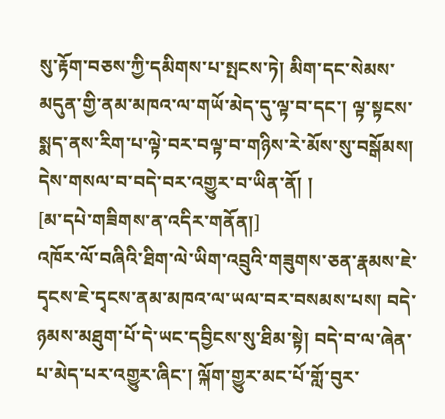སུ་རྟོག་བཅས་ཀྱི་དམིགས་པ་སྤངས་ཏེ། མིག་དང་སེམས་མདུན་གྱི་ནམ་མཁའ་ལ་གཡོ་མེད་དུ་ལྟ་བ་དང་། ལྟ་སྟངས་སྨད་ནས་རིག་པ་ལྟེ་བར་བལྟ་བ་གཉིས་རེ་མོས་སུ་བསྒོམས། དེས་གསལ་བ་བདེ་བར་འགྱུར་བ་ཡིན་ནོ། །
[མ་དཔེ་གཟིགས་ན་འདིར་གནོན།]
འཁོར་ལོ་བཞིའི་ཐིག་ལེ་ཡིག་འབྲུའི་གཟུགས་ཅན་རྣམས་ཇེ་དྭངས་ཇེ་དྭངས་ནམ་མཁའ་ལ་ཡལ་བར་བསམས་པས། བདེ་ཉམས་མཐུག་པོ་དེ་ཡང་དབྱིངས་སུ་ཐིམ་སྟེ། བདེ་བ་ལ་ཞེན་པ་མེད་པར་འགྱུར་ཞིང་། ལྐོག་གྱུར་མང་པོ་གློ་བུར་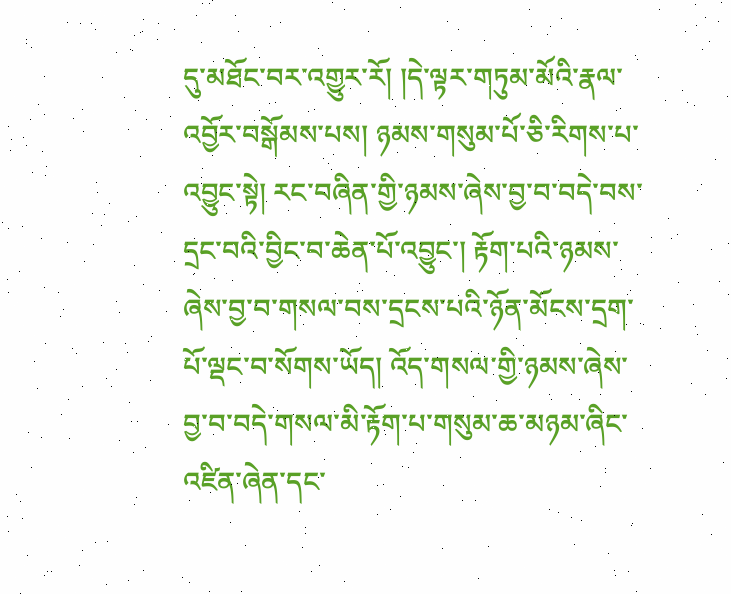དུ་མཐོང་བར་འགྱུར་རོ། །དེ་ལྟར་གཏུམ་མོའི་རྣལ་འབྱོར་བསྒོམས་པས། ཉམས་གསུམ་པོ་ཅི་རིགས་པ་འབྱུང་སྟེ། རང་བཞིན་གྱི་ཉམས་ཞེས་བྱ་བ་བདེ་བས་དྲང་བའི་བྱིང་བ་ཆེན་པོ་འབྱུང་། རྟོག་པའི་ཉམས་ཞེས་བྱ་བ་གསལ་བས་དྲངས་པའི་ཉོན་མོངས་དྲག་པོ་ལྡང་བ་སོགས་ཡོད། འོད་གསལ་གྱི་ཉམས་ཞེས་བྱ་བ་བདེ་གསལ་མི་རྟོག་པ་གསུམ་ཆ་མཉམ་ཞིང་འཛིན་ཞེན་དང་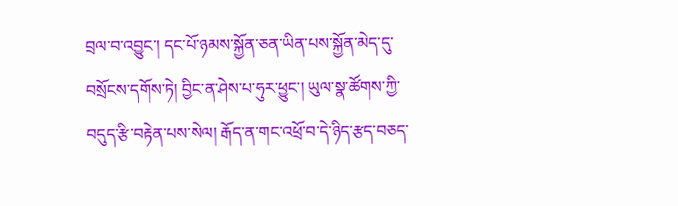བྲལ་བ་འབྱུང་། དང་པོ་ཉམས་སྐྱོན་ཅན་ཡིན་པས་སྐྱོན་མེད་དུ་བསྲོངས་དགོས་ཏེ། བྱིང་ན་ཤེས་པ་ཧུར་ཕྱུང་། ཡུལ་སྣ་ཚོགས་ཀྱི་བདུད་རྩི་བརྟེན་པས་སེལ། རྒོད་ན་གང་འཕྲོ་བ་དེ་ཉིད་རྩད་བཅད་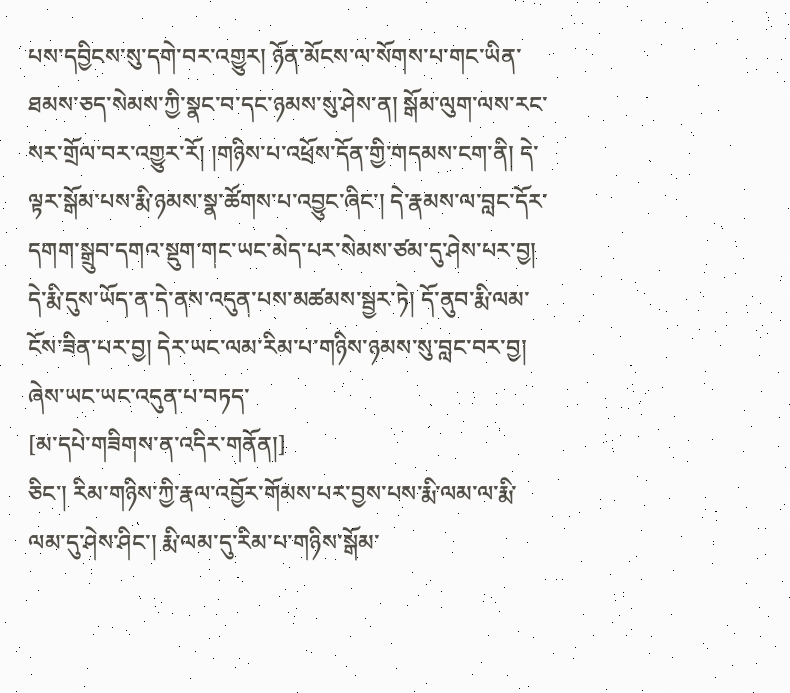པས་དབྱིངས་སུ་དགེ་བར་འགྱུར། ཉོན་མོངས་ལ་སོགས་པ་གང་ཡིན་ཐམས་ཅད་སེམས་ཀྱི་སྣང་བ་དང་ཉམས་སུ་ཤེས་ན། སྒོམ་ལུག་ལས་རང་སར་གྲོལ་བར་འགྱུར་རོ། །གཉིས་པ་འཕྲོས་དོན་གྱི་གདམས་ངག་ནི། དེ་ལྟར་སྒོམ་པས་རྨི་ཉམས་སྣ་ཚོགས་པ་འབྱུང་ཞིང་། དེ་རྣམས་ལ་བླང་དོར་དགག་སྒྲུབ་དགའ་སྡུག་གང་ཡང་མེད་པར་སེམས་ཙམ་དུ་ཤེས་པར་བྱ། དེ་རྨི་དུས་ཡོད་ན་དེ་ནས་འདུན་པས་མཚམས་སྦྱར་ཏེ། དོ་ནུབ་རྨི་ལམ་ངོས་ཟིན་པར་བྱ། དེར་ཡང་ལམ་རིམ་པ་གཉིས་ཉམས་སུ་བླང་བར་བྱ། ཞེས་ཡང་ཡང་འདུན་པ་བཏད་
[མ་དཔེ་གཟིགས་ན་འདིར་གནོན།]
ཅིང་། རིམ་གཉིས་ཀྱི་རྣལ་འབྱོར་གོམས་པར་བྱས་པས་རྨི་ལམ་ལ་རྨི་ལམ་དུ་ཤེས་ཤིང་། རྨི་ལམ་དུ་རིམ་པ་གཉིས་སྒོམ་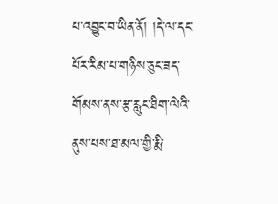པ་འབྱུང་བ་ཡིན་ནོ། །དེ་ལ་དང་པོར་རིམ་པ་གཉིས་ཅུང་ཟད་གོམས་ནས་རྩ་རླུང་ཐིག་ལེའི་ནུས་པས་ཐ་མལ་གྱི་རྨི་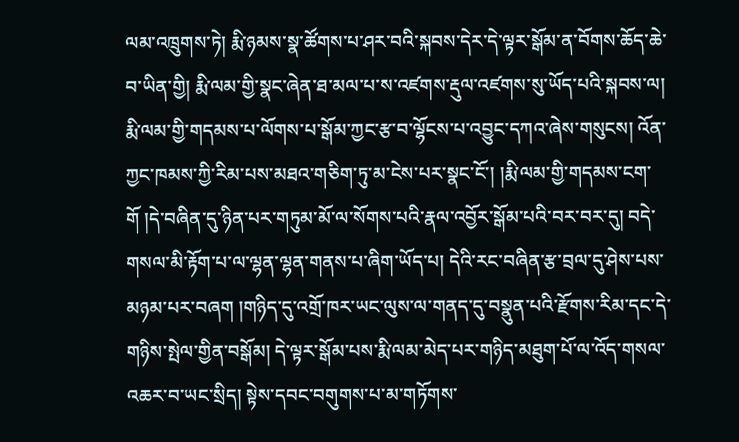ལམ་འཁྲུགས་ཏེ། རྨི་ཉམས་སྣ་ཚོགས་པ་ཤར་བའི་སྐབས་དེར་དེ་ལྟར་སྒོམ་ན་བོགས་ཆོད་ཆེ་བ་ཡིན་གྱི། རྨི་ལམ་གྱི་སྣང་ཞེན་ཐ་མལ་པ་ས་འཛགས་རྡུལ་འཛགས་སུ་ཡོད་པའི་སྐབས་ལ། རྨི་ལམ་གྱི་གདམས་པ་ལོགས་པ་སྒོམ་ཀྱང་རྩ་བ་ལྷོངས་པ་འབྱུང་དཀའ་ཞེས་གསུངས། འོན་ཀྱང་ཁམས་ཀྱི་རིམ་པས་མཐའ་གཅིག་ཏུ་མ་ངེས་པར་སྣང་ངོ་། །རྨི་ལམ་གྱི་གདམས་ངག་གོ །དེ་བཞིན་དུ་ཉིན་པར་གཏུམ་མོ་ལ་སོགས་པའི་རྣལ་འབྱོར་སྒོམ་པའི་བར་བར་དུ། བདེ་གསལ་མི་རྟོག་པ་ལ་ལྷན་ལྷན་གནས་པ་ཞིག་ཡོད་པ། དེའི་རང་བཞིན་རྩ་བྲལ་དུ་ཤེས་པས་མཉམ་པར་བཞག །གཉིད་དུ་འགྲོ་ཁར་ཡང་ལུས་ལ་གནད་དུ་བསྣུན་པའི་རྫོགས་རིམ་དང་དེ་གཉིས་སྤེལ་གྱིན་བསྒོམ། དེ་ལྟར་སྒོམ་པས་རྨི་ལམ་མེད་པར་གཉིད་མཐུག་པོ་ལ་འོད་གསལ་འཆར་བ་ཡང་སྲིད། སྟེས་དབང་བགུགས་པ་མ་གཏོགས་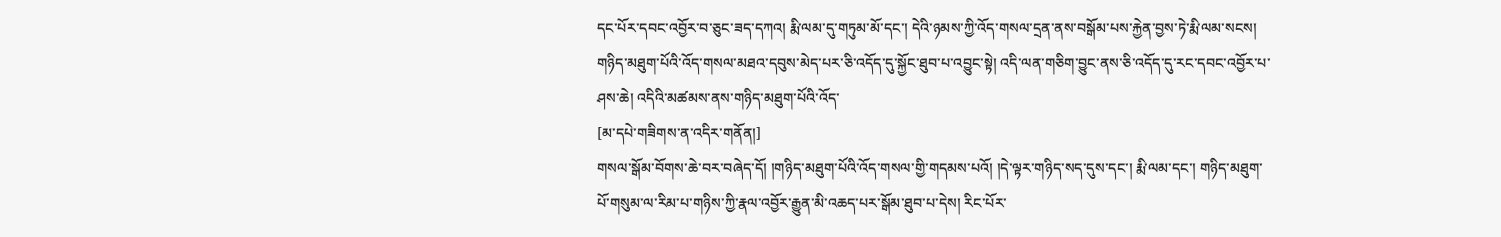དང་པོར་དབང་འབྱོར་བ་ཅུང་ཟད་དཀའ། རྨི་ལམ་དུ་གཏུམ་མོ་དང་། དེའི་ཉམས་ཀྱི་འོད་གསལ་དྲན་ནས་བསྒོམ་པས་རྐྱེན་བྱས་ཏེ་རྨི་ལམ་སངས། གཉིད་མཐུག་པོའི་འོད་གསལ་མཐའ་དབུས་མེད་པར་ཅི་འདོད་དུ་སྐྱོང་ཐུབ་པ་འབྱུང་སྟེ། འདི་ལན་གཅིག་བྱུང་ནས་ཅི་འདོད་དུ་རང་དབང་འབྱོར་པ་ཤས་ཆེ། འདིའི་མཚམས་ནས་གཉིད་མཐུག་པོའི་འོད་
[མ་དཔེ་གཟིགས་ན་འདིར་གནོན།]
གསལ་སྒོམ་བོགས་ཆེ་བར་བཞེད་དོ། །གཉིད་མཐུག་པོའི་འོད་གསལ་གྱི་གདམས་པའོ། །དེ་ལྟར་གཉིད་སད་དུས་དང་། རྨི་ལམ་དང་། གཉིད་མཐུག་པོ་གསུམ་ལ་རིམ་པ་གཉིས་ཀྱི་རྣལ་འབྱོར་རྒྱུན་མི་འཆད་པར་སྒོམ་ཐུབ་པ་དེས། རིང་པོར་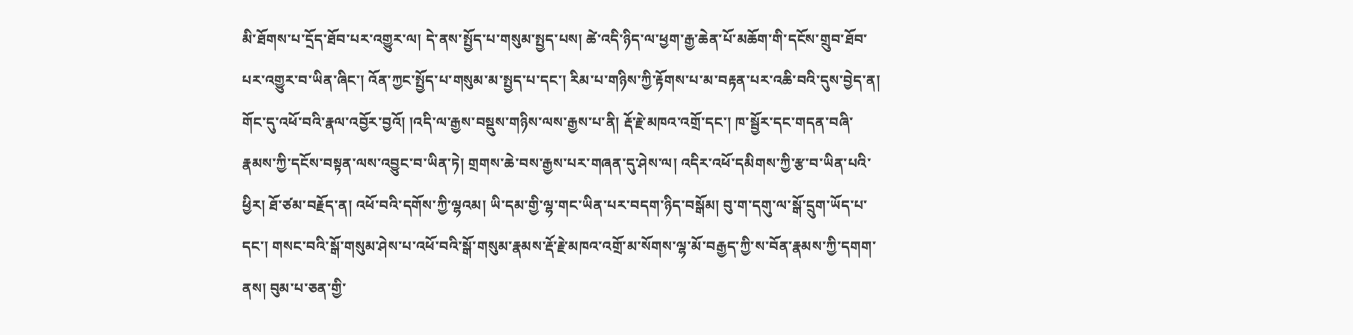མི་ཐོགས་པ་དྲོད་ཐོབ་པར་འགྱུར་ལ། དེ་ནས་སྤྱོད་པ་གསུམ་སྤྱད་པས། ཚེ་འདི་ཉིད་ལ་ཕྱག་རྒྱ་ཆེན་པོ་མཆོག་གི་དངོས་གྲུབ་ཐོབ་པར་འགྱུར་བ་ཡིན་ཞིང་། འོན་ཀྱང་སྤྱོད་པ་གསུམ་མ་སྤྱད་པ་དང་། རིམ་པ་གཉིས་ཀྱི་རྟོགས་པ་མ་བརྟན་པར་འཆི་བའི་དུས་བྱེད་ན། གོང་དུ་འཕོ་བའི་རྣལ་འབྱོར་བྱའོ། །འདི་ལ་རྒྱས་བསྡུས་གཉིས་ལས་རྒྱས་པ་ནི། རྡོ་རྗེ་མཁའ་འགྲོ་དང་། ཁ་སྦྱོར་དང་གདན་བཞི་རྣམས་ཀྱི་དངོས་བསྟན་ལས་འབྱུང་བ་ཡིན་ཏེ། གྲགས་ཆེ་བས་རྒྱས་པར་གཞན་དུ་ཤེས་ལ། འདིར་འཕོ་དམིགས་ཀྱི་རྩ་བ་ཡིན་པའི་ཕྱིར། ཐོ་ཙམ་བརྗོད་ན། འཕོ་བའི་དགོས་ཀྱི་ལྷའམ། ཡི་དམ་གྱི་ལྷ་གང་ཡིན་པར་བདག་ཉིད་བསྒོམ། བུ་ག་དགུ་ལ་སྒོ་དྲུག་ཡོད་པ་དང་། གསང་བའི་སྒོ་གསུམ་ཤེས་པ་འཕོ་བའི་སྒོ་གསུམ་རྣམས་རྡོ་རྗེ་མཁའ་འགྲོ་མ་སོགས་ལྷ་མོ་བརྒྱད་ཀྱི་ས་བོན་རྣམས་ཀྱི་དགག་ནས། བུམ་པ་ཅན་གྱི་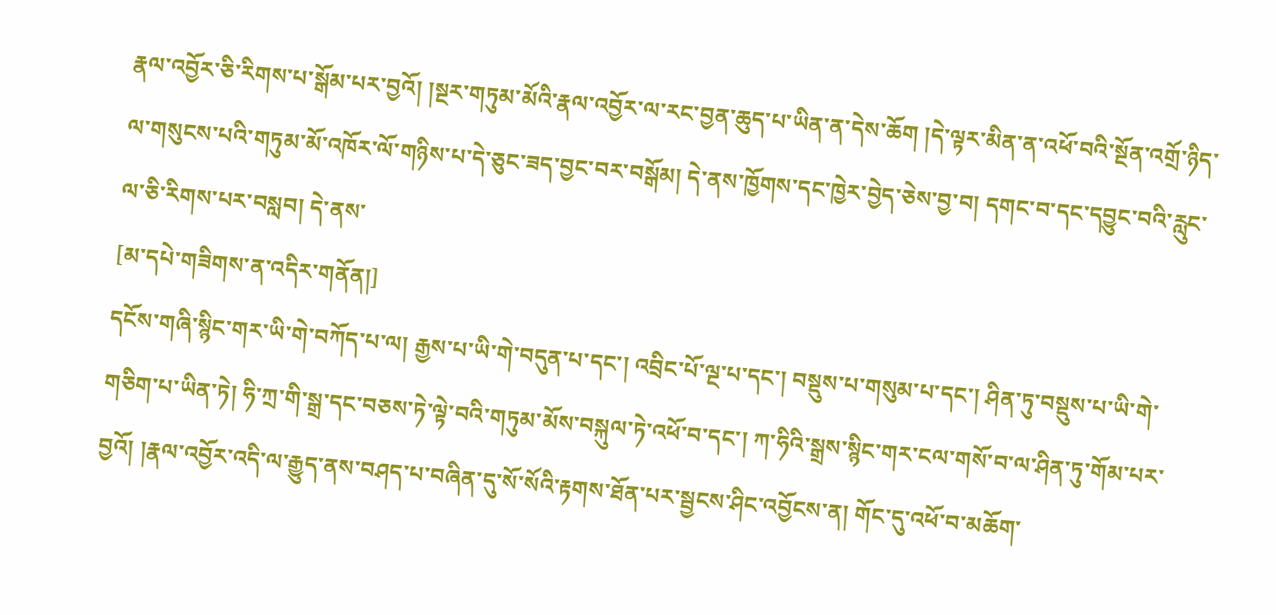རྣལ་འབྱོར་ཅི་རིགས་པ་སྒོམ་པར་བྱའོ། །སྔར་གཏུམ་མོའི་རྣལ་འབྱོར་ལ་རང་བྱན་ཆུད་པ་ཡིན་ན་དེས་ཆོག །དེ་ལྟར་མིན་ན་འཕོ་བའི་སྔོན་འགྲོ་ཉིད་ལ་གསུངས་པའི་གཏུམ་མོ་འཁོར་ལོ་གཉིས་པ་དེ་ཅུང་ཟད་བྱང་བར་བསྒོམ། དེ་ནས་ཁྱོགས་དང་ཁྱེར་བྱེད་ཅེས་བྱ་བ། དགང་བ་དང་དབྱུང་བའི་རླུང་ལ་ཅི་རིགས་པར་བསླབ། དེ་ནས་
[མ་དཔེ་གཟིགས་ན་འདིར་གནོན།]
དངོས་གཞི་སྙིང་གར་ཡི་གེ་བཀོད་པ་ལ། རྒྱས་པ་ཡི་གེ་བདུན་པ་དང་། འབྲིང་པོ་ལྔ་པ་དང་། བསྡུས་པ་གསུམ་པ་དང་། ཤིན་ཏུ་བསྡུས་པ་ཡི་གེ་གཅིག་པ་ཡིན་ཏེ། ཧི་ཀྲ་གི་སྒྲ་དང་བཅས་ཏེ་ལྟེ་བའི་གཏུམ་མོས་བསྐུལ་ཏེ་འཕོ་བ་དང་། ཀ་ཧིའི་སྒྲས་སྙིང་གར་ངལ་གསོ་བ་ལ་ཤིན་ཏུ་གོམ་པར་བྱའོ། །རྣལ་འབྱོར་འདི་ལ་རྒྱུད་ནས་བཤད་པ་བཞིན་དུ་སོ་སོའི་རྟགས་ཐོན་པར་སྦྱངས་ཤིང་འབྱོངས་ན། གོང་དུ་འཕོ་བ་མཆོག་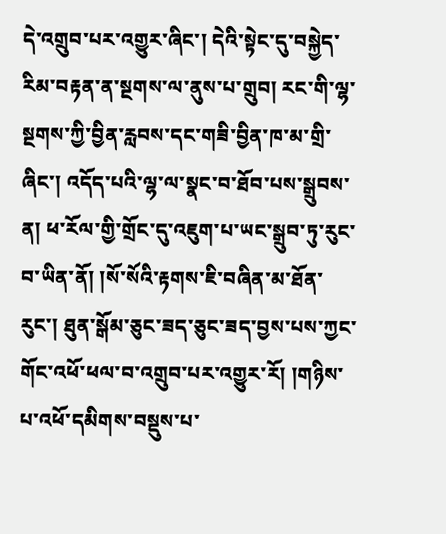དེ་འགྲུབ་པར་འགྱུར་ཞིང་། དེའི་སྟེང་དུ་བསྐྱེད་རིམ་བརྟན་ན་སྔགས་ལ་ནུས་པ་གྲུབ། རང་གི་ལྷ་སྔགས་ཀྱི་བྱིན་རླབས་དང་གཟི་བྱིན་ཁ་མ་གྲི་ཞིང་། འདོད་པའི་ལྷ་ལ་སྣང་བ་ཐོབ་པས་སྒྲུབས་ན། ཕ་རོལ་གྱི་གྲོང་དུ་འཇུག་པ་ཡང་སྒྲུབ་ཏུ་རུང་བ་ཡིན་ནོ། །སོ་སོའི་རྟགས་ཇི་བཞིན་མ་ཐོན་རུང་། ཐུན་སྒོམ་ཅུང་ཟད་ཅུང་ཟད་བྱས་པས་ཀྱང་གོང་འཕོ་ཕལ་བ་འགྲུབ་པར་འགྱུར་རོ། །གཉིས་པ་འཕོ་དམིགས་བསྡུས་པ་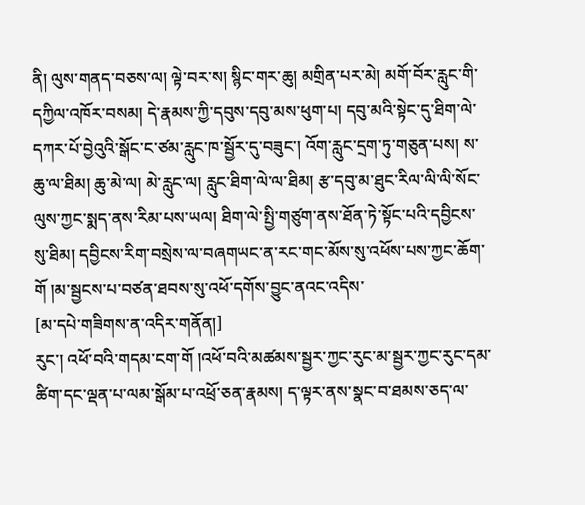ནི། ལུས་གནད་བཅས་ལ། ལྟེ་བར་ས། སྙིང་གར་ཆུ། མགྲིན་པར་མེ། མགོ་བོར་རླུང་གི་དཀྱིལ་འཁོར་བསམ། དེ་རྣམས་ཀྱི་དབུས་དབུ་མས་ཕུག་པ། དབུ་མའི་སྟེང་དུ་ཐིག་ལེ་དཀར་པོ་བྱེའུའི་སྒོང་ང་ཙམ་རླུང་ཁ་སྦྱོར་དུ་བཟུང་། འོག་རླུང་དྲག་ཏུ་གཅུན་པས། ས་ཆུ་ལ་ཐིམ། ཆུ་མེ་ལ། མེ་རླུང་ལ། རླུང་ཐིག་ལེ་ལ་ཐིམ། རྩ་དབུ་མ་ཐུང་རིལ་ལི་ལི་སོང་ལུས་ཀྱང་སྨད་ནས་རིམ་པས་ཡལ། ཐིག་ལེ་སྤྱི་གཙུག་ནས་ཐོན་ཏེ་སྟོང་པའི་དབྱིངས་སུ་ཐིམ། དབྱིངས་རིག་བསྲེས་ལ་བཞགཡང་ན་རང་གང་མོས་སུ་འཕོས་པས་ཀྱང་ཆོག་གོ །མ་སྦྱངས་པ་བཙན་ཐབས་སུ་འཕོ་དགོས་བྱུང་ནའང་འདིས་
[མ་དཔེ་གཟིགས་ན་འདིར་གནོན།]
རུང་། འཕོ་བའི་གདམ་ངག་གོ །འཕོ་བའི་མཚམས་སྦྱར་ཀྱང་རུང་མ་སྦྱར་ཀྱང་རུང་དམ་ཚིག་དང་ལྡན་པ་ལམ་སྒོམ་པ་འཕྲོ་ཅན་རྣམས། ད་ལྟར་ནས་སྣང་བ་ཐམས་ཅད་ལ་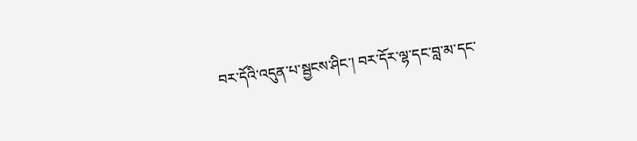བར་དོའི་འདུན་པ་སྦྱངས་ཤིང་། བར་དོར་ལྷ་དང་བླ་མ་དང་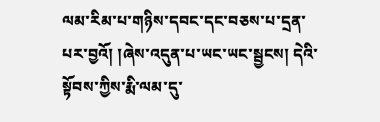ལམ་རིམ་པ་གཉིས་དབང་དང་བཅས་པ་དྲན་པར་བྱའོ། །ཞེས་འདུན་པ་ཡང་ཡང་སྦྱངས། དེའི་སྟོབས་ཀྱིས་རྨི་ལམ་དུ་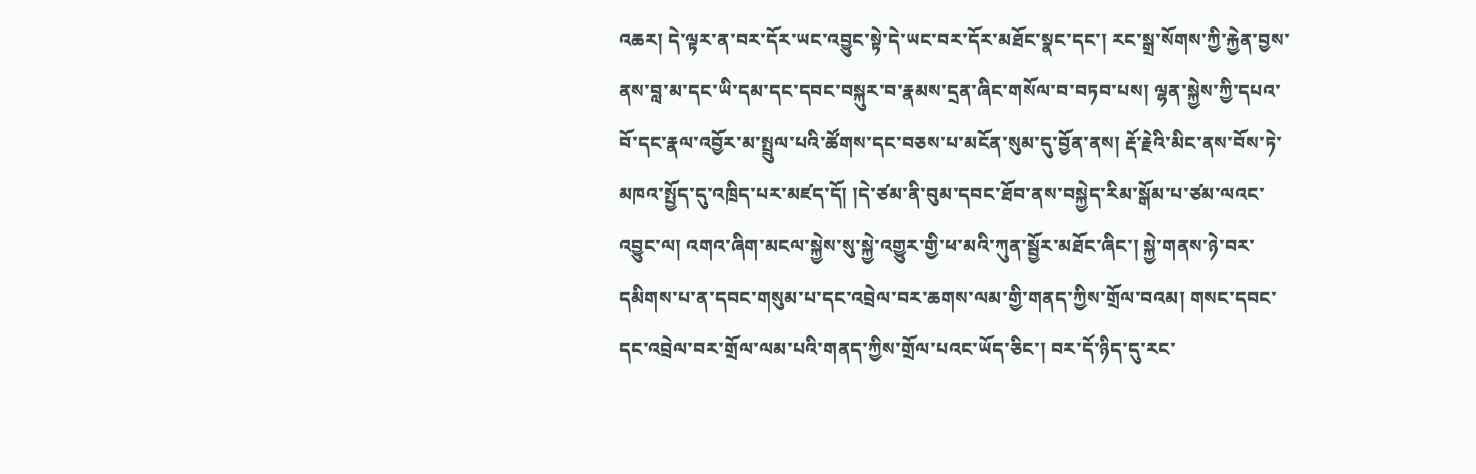འཆར། དེ་ལྟར་ན་བར་དོར་ཡང་འབྱུང་སྟེ་དེ་ཡང་བར་དོར་མཐོང་སྣང་དང་། རང་སྒྲ་སོགས་ཀྱི་རྐྱེན་བྱས་ནས་བླ་མ་དང་ཡི་དམ་དང་དབང་བསྐུར་བ་རྣམས་དྲན་ཞིང་གསོལ་བ་བཏབ་པས། ལྷན་སྐྱེས་ཀྱི་དཔའ་བོ་དང་རྣལ་འབྱོར་མ་སྤྲུལ་པའི་ཚོགས་དང་བཅས་པ་མངོན་སུམ་དུ་བྱོན་ནས། རྡོ་རྗེའི་མིང་ནས་བོས་ཏེ་མཁའ་སྤྱོད་དུ་འཁྲིད་པར་མཛད་དོ། །དེ་ཙམ་ནི་བུམ་དབང་ཐོབ་ནས་བསྐྱེད་རིམ་སྒོམ་པ་ཙམ་ལའང་འབྱུང་ལ། འགའ་ཞིག་མངལ་སྐྱེས་སུ་སྐྱེ་འགྱུར་གྱི་ཕ་མའི་ཀུན་སྦྱོར་མཐོང་ཞིང་། སྐྱེ་གནས་ཉེ་བར་དམིགས་པ་ན་དབང་གསུམ་པ་དང་འབྲེལ་བར་ཆགས་ལམ་གྱི་གནད་ཀྱིས་གྲོལ་བའམ། གསང་དབང་དང་འབྲེལ་བར་གྲོལ་ལམ་པའི་གནད་ཀྱིས་གྲོལ་པའང་ཡོད་ཅིང་། བར་དོ་ཉིད་དུ་རང་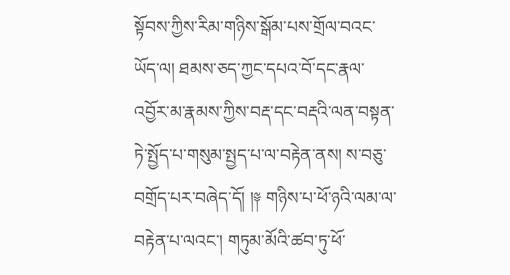སྟོབས་ཀྱིས་རིམ་གཉིས་སྒོམ་པས་གྲོལ་བའང་ཡོད་ལ། ཐམས་ཅད་ཀྱང་དཔའ་བོ་དང་རྣལ་འབྱོར་མ་རྣམས་ཀྱིས་བརྡ་དང་བརྡའི་ལན་བསྟན་ཏེ་སྤྱོད་པ་གསུམ་སྤྱད་པ་ལ་བརྟེན་ནས། ས་བཅུ་བགྲོད་པར་བཞེད་དོ། །༈ གཉིས་པ་ཕོ་ཉའི་ལམ་ལ་བརྟེན་པ་ལའང་། གཏུམ་མོའི་ཚབ་ཏུ་ཕོ་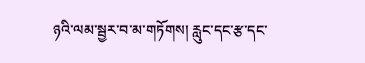ཉའི་ལམ་སྦྱར་བ་མ་གཏོགས། རླུང་དང་རྩ་དང་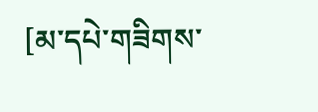[མ་དཔེ་གཟིགས་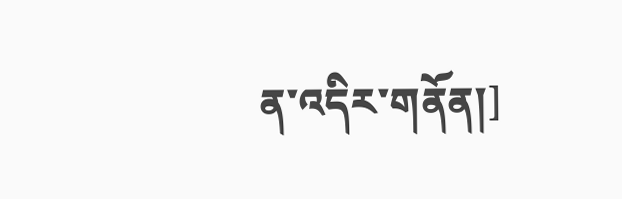ན་འདིར་གནོན།]